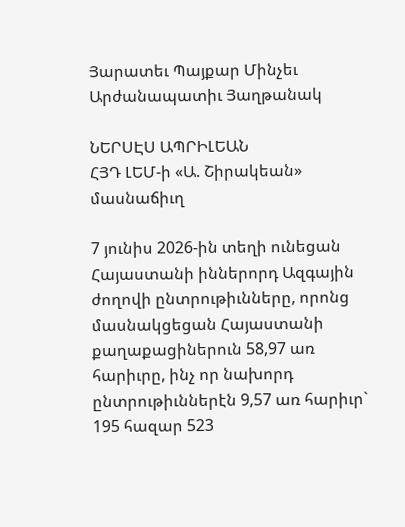Յարատեւ Պայքար Մինչեւ Արժանապատիւ Յաղթանակ

ՆԵՐՍԷՍ ԱՊՐԻԼԵԱՆ
ՀՅԴ ԼԵՄ-ի «Ա. Շիրակեան» մասնաճիւղ

7 յունիս 2026-ին տեղի ունեցան  Հայաստանի իններորդ Ազգային ժողովի ընտրութիւնները, որոնց մասնակցեցան Հայաստանի քաղաքացիներուն 58,97 առ հարիւրը, ինչ որ նախորդ ընտրութիւններէն 9,57 առ հարիւր` 195 հազար 523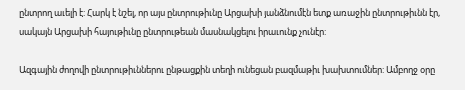ընտրող աւելի է: Հարկ է նշել, որ այս ընտրութիւնը Արցախի յանձնումէն ետք առաջին ընտրութիւնն էր, սակայն Արցախի հայութիւնը ընտրութեան մասնակցելու իրաւունք չունէր:

Ազգային ժողովի ընտրութիւններու ընթացքին տեղի ունեցան բազմաթիւ խախտումներ: Ամբողջ օրը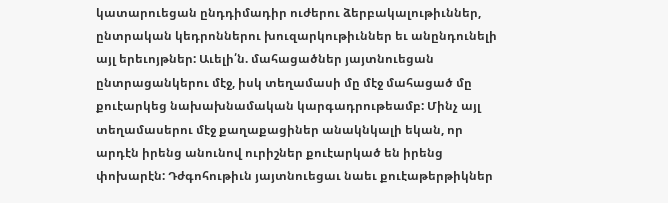կատարուեցան ընդդիմադիր ուժերու ձերբակալութիւններ, ընտրական կեդրոններու խուզարկութիւններ եւ անընդունելի այլ երեւոյթներ: Աւելի՛ն. մահացածներ յայտնուեցան ընտրացանկերու մէջ, իսկ տեղամասի մը մէջ մահացած մը քուէարկեց նախախնամական կարգադրութեամբ: Մինչ այլ տեղամասերու մէջ քաղաքացիներ անակնկալի եկան, որ արդէն իրենց անունով ուրիշներ քուէարկած են իրենց փոխարէն: Դժգոհութիւն յայտնուեցաւ նաեւ քուէաթերթիկներ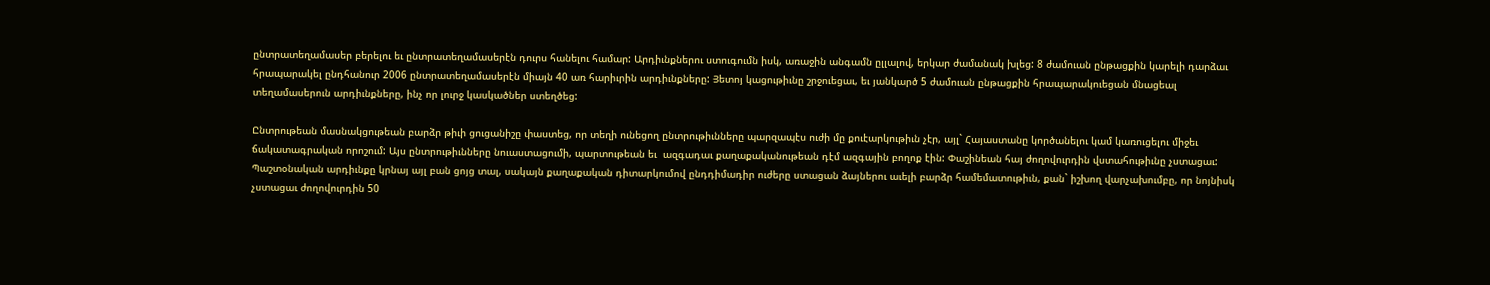ընտրատեղամասեր բերելու եւ ընտրատեղամասերէն դուրս հանելու համար: Արդիւնքներու ստուգումն իսկ, առաջին անգամն ըլլալով, երկար ժամանակ խլեց: 8 ժամուան ընթացքին կարելի դարձաւ հրապարակել ընդհանուր 2006 ընտրատեղամասերէն միայն 40 առ հարիւրին արդիւնքները: Յետոյ կացութիւնը շրջուեցաւ, եւ յանկարծ 5 ժամուան ընթացքին հրապարակուեցան մնացեալ տեղամասերուն արդիւնքները, ինչ որ լուրջ կասկածներ ստեղծեց:

Ընտրութեան մասնակցութեան բարձր թիւի ցուցանիշը փաստեց, որ տեղի ունեցող ընտրութիւնները պարզապէս ուժի մը քուէարկութիւն չէր, այլ` Հայաստանը կործանելու կամ կառուցելու միջեւ ճակատագրական որոշում: Այս ընտրութիւնները նուաստացումի, պարտութեան եւ  ազգադաւ քաղաքականութեան դէմ ազգային բողոք էին: Փաշինեան հայ ժողովուրդին վստահութիւնը չստացաւ: Պաշտօնական արդիւնքը կրնայ այլ բան ցոյց տալ, սակայն քաղաքական դիտարկումով ընդդիմադիր ուժերը ստացան ձայներու աւելի բարձր համեմատութիւն, քան` իշխող վարչախումբը, որ նոյնիսկ չստացաւ ժողովուրդին 50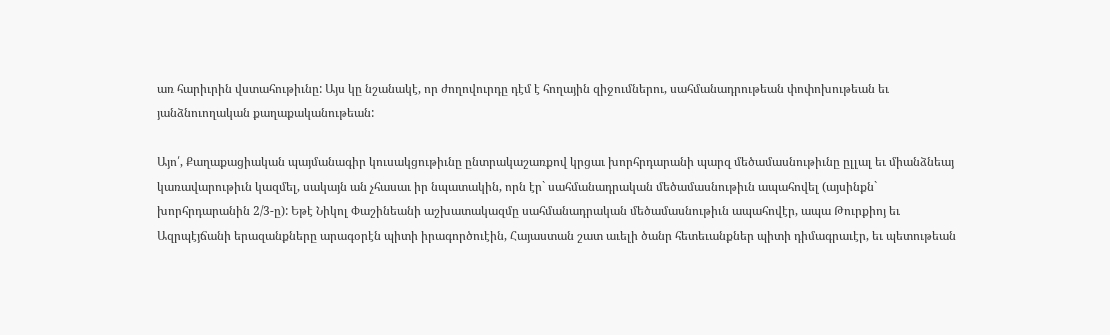առ հարիւրին վստահութիւնը: Այս կը նշանակէ, որ ժողովուրդը դէմ է հողային զիջումներու, սահմանադրութեան փոփոխութեան եւ յանձնուողական քաղաքականութեան:

Այո՛, Քաղաքացիական պայմանագիր կուսակցութիւնը ընտրակաշառքով կրցաւ խորհրդարանի պարզ մեծամասնութիւնը ըլլալ եւ միանձնեայ կառավարութիւն կազմել, սակայն ան չհասաւ իր նպատակին, որն էր` սահմանադրական մեծամասնութիւն ապահովել (այսինքն` խորհրդարանին 2/3-ը): Եթէ Նիկոլ Փաշինեանի աշխատակազմը սահմանադրական մեծամասնութիւն ապահովէր, ապա Թուրքիոյ եւ Ազրպէյճանի երազանքները արագօրէն պիտի իրագործուէին, Հայաստան շատ աւելի ծանր հետեւանքներ պիտի դիմագրաւէր, եւ պետութեան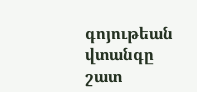գոյութեան վտանգը շատ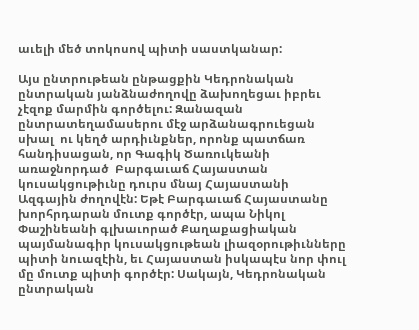աւելի մեծ տոկոսով պիտի սաստկանար:

Այս ընտրութեան ընթացքին Կեդրոնական ընտրական յանձնաժողովը ձախողեցաւ իբրեւ չէզոք մարմին գործելու: Զանազան ընտրատեղամասերու մէջ արձանագրուեցան սխալ  ու կեղծ արդիւնքներ, որոնք պատճառ հանդիսացան, որ Գագիկ Ծառուկեանի առաջնորդած  Բարգաւաճ Հայաստան կուսակցութիւնը դուրս մնայ Հայաստանի Ազգային ժողովէն: Եթէ Բարգաւաճ Հայաստանը խորհրդարան մուտք գործէր, ապա Նիկոլ Փաշինեանի գլխաւորած Քաղաքացիական պայմանագիր կուսակցութեան լիազօրութիւնները պիտի նուազէին, եւ Հայաստան իսկապէս նոր փուլ մը մուտք պիտի գործէր: Սակայն, Կեդրոնական ընտրական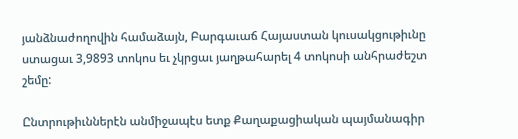յանձնաժողովին համաձայն, Բարգաւաճ Հայաստան կուսակցութիւնը ստացաւ 3,9893 տոկոս եւ չկրցաւ յաղթահարել 4 տոկոսի անհրաժեշտ շեմը:

Ընտրութիւններէն անմիջապէս ետք Քաղաքացիական պայմանագիր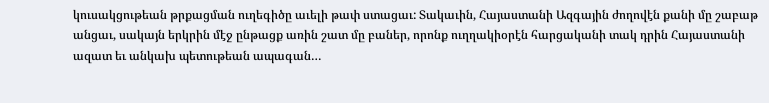կուսակցութեան թրքացման ուղեգիծը աւելի թափ ստացաւ: Տակաւին, Հայաստանի Ազգային ժողովէն քանի մը շաբաթ անցաւ, սակայն երկրին մէջ ընթացք առին շատ մը բաներ, որոնք ուղղակիօրէն հարցականի տակ դրին Հայաստանի ազատ եւ անկախ պետութեան ապագան…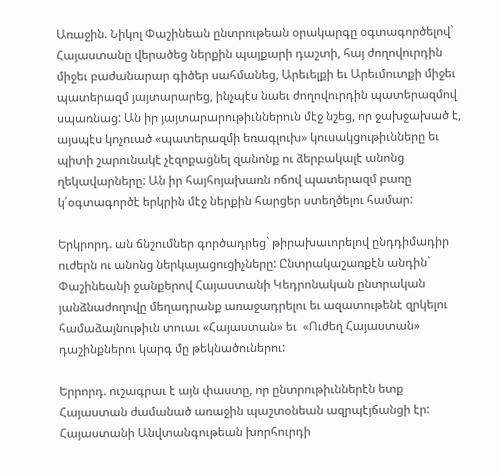Առաջին. Նիկոլ Փաշինեան ընտրութեան օրակարգը օգտագործելով` Հայաստանը վերածեց ներքին պայքարի դաշտի, հայ ժողովուրդին միջեւ բաժանարար գիծեր սահմանեց, Արեւելքի եւ Արեւմուտքի միջեւ պատերազմ յայտարարեց, ինչպէս նաեւ ժողովուրդին պատերազմով սպառնաց: Ան իր յայտարարութիւններուն մէջ նշեց, որ ջախջախած է, այսպէս կոչուած «պատերազմի եռագլուխ» կուսակցութիւնները եւ պիտի շարունակէ չէզոքացնել զանոնք ու ձերբակալէ անոնց ղեկավարները: Ան իր հայհոյախառն ոճով պատերազմ բառը կ՛օգտագործէ երկրին մէջ ներքին հարցեր ստեղծելու համար:

Երկրորդ. ան ճնշումներ գործադրեց` թիրախաւորելով ընդդիմադիր ուժերն ու անոնց ներկայացուցիչները: Ընտրակաշառքէն անդին` Փաշինեանի ջանքերով Հայաստանի Կեդրոնական ընտրական յանձնաժողովը մեղադրանք առաջադրելու եւ ազատութենէ զրկելու համաձայնութիւն տուաւ «Հայաստան» եւ  «Ուժեղ Հայաստան» դաշինքներու կարգ մը թեկնածուներու:

Երրորդ. ուշագրաւ է այն փաստը, որ ընտրութիւններէն ետք Հայաստան ժամանած առաջին պաշտօնեան ազրպէյճանցի էր: Հայաստանի Անվտանգութեան խորհուրդի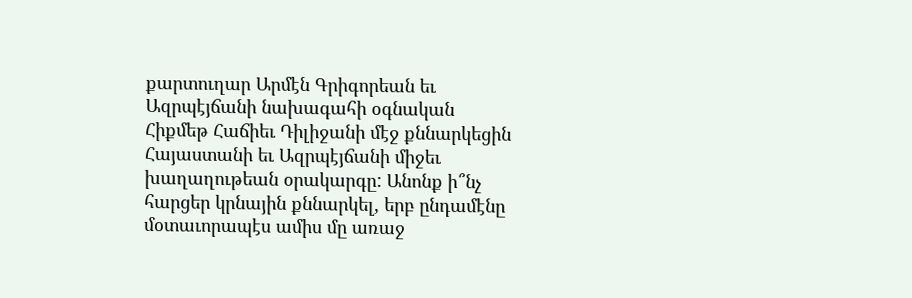քարտուղար Արմէն Գրիգորեան եւ Ազրպէյճանի նախագահի օգնական Հիքմեթ Հաճիեւ Դիլիջանի մէջ քննարկեցին Հայաստանի եւ Ազրպէյճանի միջեւ խաղաղութեան օրակարգը: Անոնք ի՞նչ հարցեր կրնային քննարկել, երբ ընդամէնը  մօտաւորապէս ամիս մը առաջ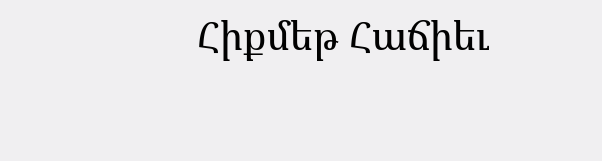Հիքմեթ Հաճիեւ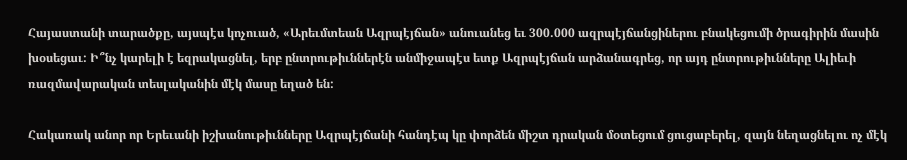Հայաստանի տարածքը, այսպէս կոչուած, «Արեւմտեան Ազրպէյճան» անուանեց եւ 300.000 ազրպէյճանցիներու բնակեցումի ծրագիրին մասին խօսեցաւ: Ի՞նչ կարելի է եզրակացնել, երբ ընտրութիւններէն անմիջապէս ետք Ազրպէյճան արձանագրեց, որ այդ ընտրութիւնները Ալիեւի ռազմավարական տեսլականին մէկ մասը եղած են:

Հակառակ անոր որ Երեւանի իշխանութիւնները Ազրպէյճանի հանդէպ կը փորձեն միշտ դրական մօտեցում ցուցաբերել, զայն նեղացնելու ոչ մէկ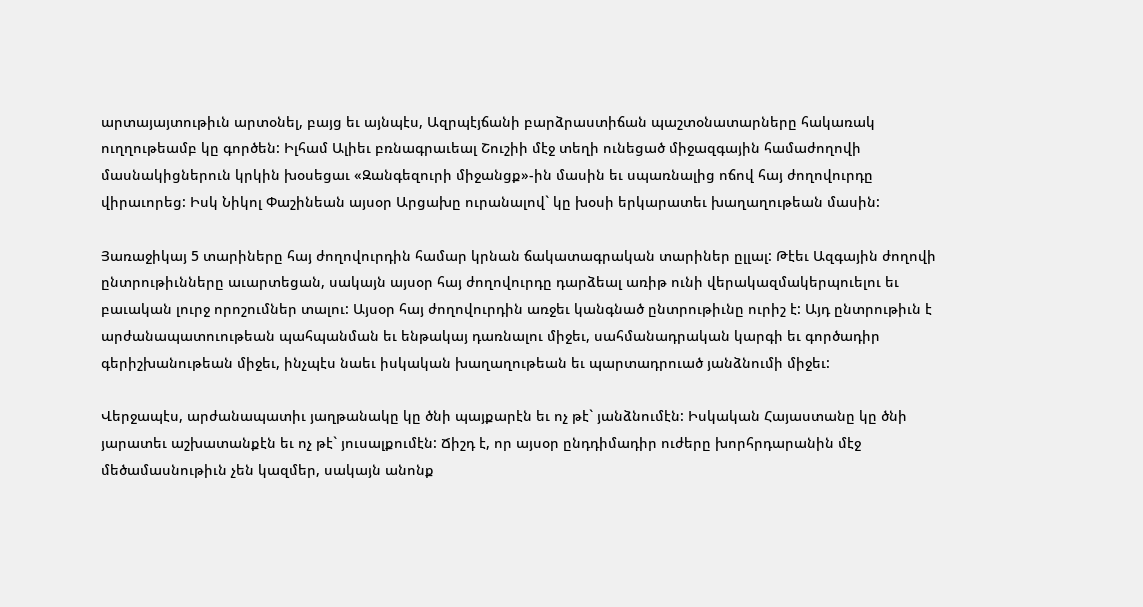արտայայտութիւն արտօնել, բայց եւ այնպէս, Ազրպէյճանի բարձրաստիճան պաշտօնատարները հակառակ ուղղութեամբ կը գործեն: Իլհամ Ալիեւ բռնագրաւեալ Շուշիի մէջ տեղի ունեցած միջազգային համաժողովի մասնակիցներուն կրկին խօսեցաւ «Զանգեզուրի միջանցք»-ին մասին եւ սպառնալից ոճով հայ ժողովուրդը վիրաւորեց: Իսկ Նիկոլ Փաշինեան այսօր Արցախը ուրանալով` կը խօսի երկարատեւ խաղաղութեան մասին:

Յառաջիկայ 5 տարիները հայ ժողովուրդին համար կրնան ճակատագրական տարիներ ըլլալ: Թէեւ Ազգային ժողովի ընտրութիւնները աւարտեցան, սակայն այսօր հայ ժողովուրդը դարձեալ առիթ ունի վերակազմակերպուելու եւ բաւական լուրջ որոշումներ տալու: Այսօր հայ ժողովուրդին առջեւ կանգնած ընտրութիւնը ուրիշ է: Այդ ընտրութիւն է արժանապատուութեան պահպանման եւ ենթակայ դառնալու միջեւ, սահմանադրական կարգի եւ գործադիր գերիշխանութեան միջեւ, ինչպէս նաեւ իսկական խաղաղութեան եւ պարտադրուած յանձնումի միջեւ:

Վերջապէս, արժանապատիւ յաղթանակը կը ծնի պայքարէն եւ ոչ թէ` յանձնումէն: Իսկական Հայաստանը կը ծնի յարատեւ աշխատանքէն եւ ոչ թէ` յուսալքումէն: Ճիշդ է, որ այսօր ընդդիմադիր ուժերը խորհրդարանին մէջ մեծամասնութիւն չեն կազմեր, սակայն անոնք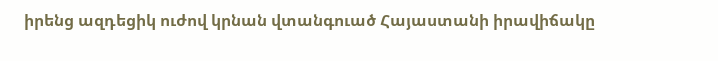իրենց ազդեցիկ ուժով կրնան վտանգուած Հայաստանի իրավիճակը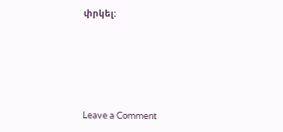փրկել:







Leave a Comment